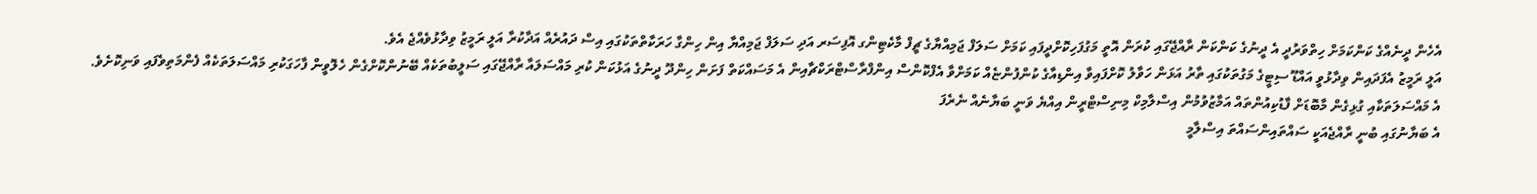އެހެން ދީނެއްގެ ކަންކަމަށް ހިތްވަރުދީ އެ ދީނުގެ ކަންކަން ރާއްޖޭގައި ކުރަން އޮތީ މަގުފަހިކޮށްދީފައި ކަމަށް ސަލަފް ޖަމިއްޔާގެ ޗީފް މާކެޓިންގ އޮފިސަރ އަދި ސަލަފް ޖަމިއްޔާ އިން ހިންގާ ހަރަކާތްތަކުގައި އިސް ދައުރެއް އަދާކުރާ އަލީ ރަމީޒު ވިދާޅުވެއްޖެ އެވެ.
އަލީ ރަމީޒު އެފަދައިން ވިދާޅުވީ އައްޑޫ ސިޓީގެ މަގުތަކުގައި ތާރު އަޅަން ހަވާލު ކޮށްފައިވާ އިންޑިއާގެ ކުންފުންޏެއް ކަމަށްވާ އެފްކޮންސް އިންފްރާސްޓްރަކްޗާއިން އެ މަސައްކަތް ފަށަން ހިންދޫ ދީނުގެ އަޅުކަން ކުރި މައްސަލައާ ރާއްޖޭގައި ސަލީބުތަކެއް ބޭނުންކޮށްގެން ހެލޮވީން ފާހަގަކުރި މައްސަލަތަކެއް ފެންމަތިވެފައި ވަނިކޮށެވެ.
އެ މައްސަލަތަކާއި ގުޅިގެން މާބޮޑަށް ފާޑުކިއުންތައް އަމާޒުވުމުން އިސްލާމިކް މިނިސްޓްރީން އިއްޔެ ވަނީ ބަޔާނެއް ނެރެފަ
އެ ބަޔާނުގައި ބުނީ ރާއްޖެއަކީ ސައްތައިންސައްތަ އިސްލާމީ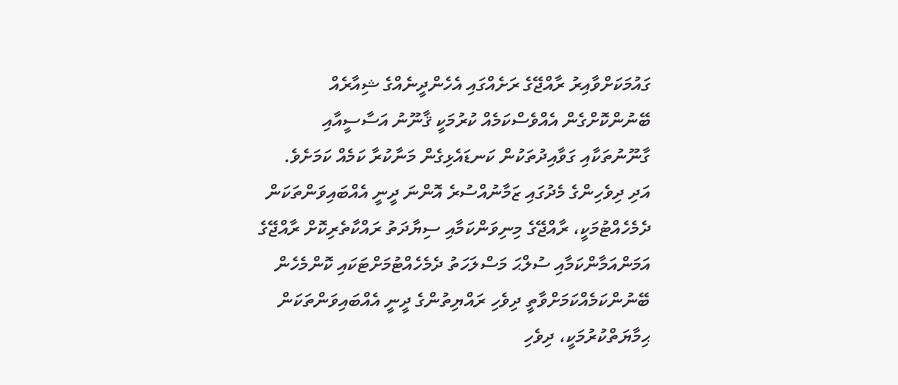ގައުމަކަށްވާއިރު ރާއްޖޭގެ ރަށެއްގައި އެހެންދީނެއްގެ ޝިއާރެއް ބޭނުންކޮށްގެން އެއްވެސްކަމެއް ކުރުމަކީ ޤާނޫނު އަސާސީއާއި ގާނޫނުތަކާއި ގަވާއިދުތަކުން ކަނޑައެޅިގެން މަނާކުރާ ކަމެއް ކަމަށެވެ.
އަދި ދިވެހިންގެ މެދުގައި ޒަމާނުއްސުރެ އޮންނަ ދީނީ އެއްބައިވަންތަކަން ދެމެހެއްޓުމަކީ، ރާއްޖޭގެ މިނިވަންކަމާއި ސިޔާދަތު ރައްކާތެރިކޮށް ރާއްޖޭގެ އަމަންއަމާންކަމާއި ސުލްޙަ މަސްލަހަތު ދެމެހެއްޓުމަށްޓަކައި ކޮންމެހެން ބޭނުންކަމެއްކަމަށްވާތީ ދިވެހި ރައްޔިތުންގެ ދީނީ އެއްބައިވަންތަކަން ޙިމާޔަތްކުރުމަކީ، ދިވެހި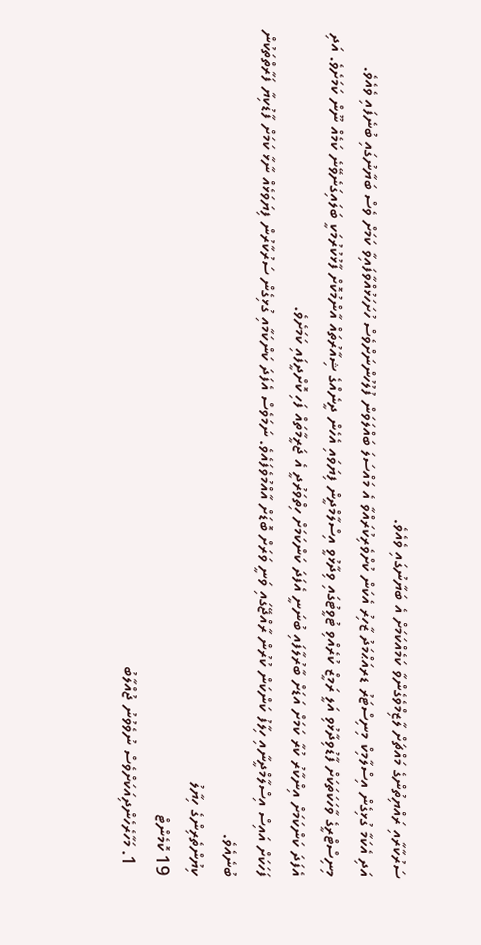ސަރުކާރާއި ރައްޔިތުންގެ މައްޗަށް ލާޒިމްވެގެންވާ ކަމެއްކަމަށް އެ ބަޔާނުގައި ވެއެވެ.
އަދި އެކަމާ ގުޅިގެން އިސްލާމިކް މިނިސްޓަރު ޑރއަޙްމަދު ޒާހިރު އެކަން ކުށްވެރިކުރައްވާ އެ މައްސަލަ ބައްލަވަން ފުލުހުންނަށްވެސް ހުށަހަޅުއްވާފައިވާ ކަމަށް ވެސް ބަޔާނުގައި ބުނެފައި ވެއެވެ.
މިނިސްޓްރީގެ ވާހަކަތަކަށް ފާޑުވިދާޅުވި އަލީ ރަމީޒް ކުރެއްވި ޓުވީޓުގައި ވިދާޅުވީ އިސްލާމްދީން ފިޔަވައި އެހެން ދީނެއްގެ ޝިއާރުތައް އާންމުކޮށް ފާޅުކުރުމަކީ ބަލައިގަނެވޭނެ ކަމެއް ނޫން ކަމަށެވެ. އަދި އެފަދަ ކަންކަމަށް އިންކާރު ކުރާ ކަމަށް އަޑަށް ބާރުލާފައި ބުނަނީ އެފަދަ ކަންކަމަށް ހިތްވަރުދީ އެ ޖަރީމާތައް ފަހި ކޮށްދީފައި ކަމަށެވެ.
ފަހަކަށް އައިސް އިސްލާމްދީނާއި ހިލާފު ކަންކަން ކުރުން ރާއްޖޭގައި ވަނީ ވަރަށް ބޮޑަށް އާއްމުވެފައެވެ. ނަމަވެސް އެފަދަ ކަންކަމާއި ގުޅިގެން ސަރުކާރުން ފިޔަވަޅެއް ނާޅާ ކަމަށް ފާޑުކިޔާ ފަރާތްތަކުން ބުނެއެވެ.
ކިޔުންތެރިންގެ ހިޔާލު
19 ކޮމެންޓް
  1. މަހާރެހެންދިއަކަށްވެސް ނުވެވުނު ޖުއްލާބު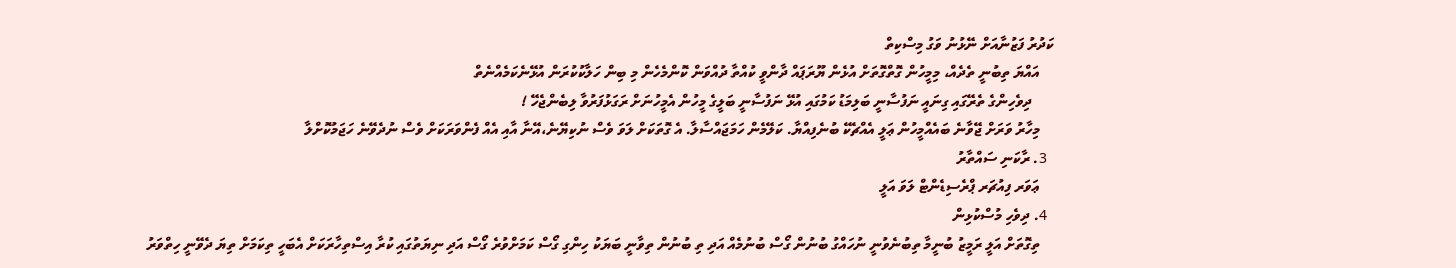ކަދުރު ފަޒުނާއަށް ނޭޅުނު ވަގު މިސްކިތް
    އައްޔަ ތިބުނީ ތެދެއް، މިމީހުން ގޮތްގޮތަށް އުޅެން ޔޫރަޕައް ދާންވީ ކުއްތާ ދުއްވަން ކޮންމެހެން މި ބިން ހަލާކުކުރަން އުޅޭނެކަމެއްނެތް
      ދިވެހިންގެ ތެރޭގައި ގިނައީ ނަފުސާނީ ބަލިމަޑު ކަމުގައި އުޅޭ ނަފުސާނީ ބަލީގެ މީހުން އެމީހުނަށް ރަގަޅުފަރުވާ ލިބެންޖެހޭ !
    މިހާރު ވަރަށް ޖޭވާނެ ބައެއްމީހުން ޢަލީ އެއްޗެކޭ ބުނެފިއްޔާ. ކަލޭމެން ހަމަޖައްސާލާ. އެ ގޮތަކަށް ލަވަ ވެސް ނުކިޔޭނެ،އޭނާ އާއި އެއް ފެންވަރަކަށް ވެސް ނުދެވޭނެ ހަޖަމުކޮށްލާ
  3. ރާކަނި ސައްތާރު
    ޢަވަރ ފިއުޗަރ ޕްރެސިޑެންޓް ލަވަ އަލީ
  4. ދިވެހި މުސްކުޅިން
    ތިގޮތަށް އަލީ ރަމީޒު ބުނީމާ ތިބުނެވުނީ ނުހައްގު ބުނުން ގޯސް ބުނުމެއް އަދި ތި ބުނުން ތިވާނީ ބަޔަކު ހިންގި ގޯސް ކަމަށްވުރެ ގޯސް އަދި ނިޔަތުގައި ކުރާ އިސްތިހާރަކަށް އެބަހީ ތިކަމަށް ތިޔަ ދެވޭނީ ހިތްވަރު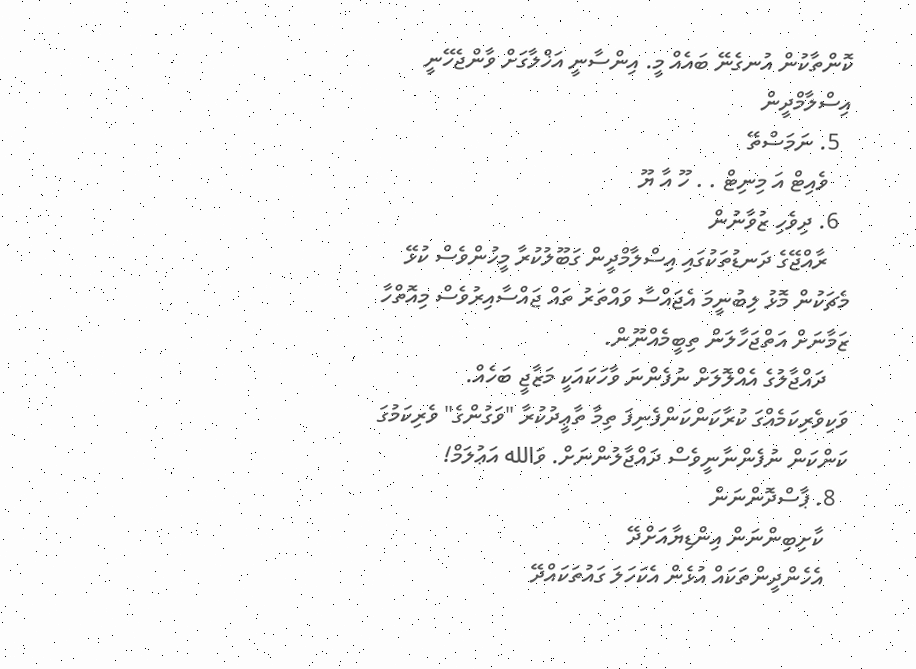ކޮންތާކުން އުނގެނޭ ބައެއް މީ. އިންސާނީ އަޚްލާގަށް ވާންޖެހޭނީ އިސްލާމްދީން
  5. ނަމަސްތޭ
    ވެއިޓް އަ މިނިޓް . . ހޫ އާ ޔޫ
  6. ދިވެހި ޒުވާނުން
    ރާއްޖޭގެ ދަނޑުތަކުގައި އިސްލާމްދީން ގަބޫލުކުރާ މީހުންވެސް ކުޅޭ މެޗަކުން މޮޅު ލިބުނީމަ އެޖައްސާ ވައްތަރު ތައް ޖައްސާއިރުވެސް މިއޮތްހާ ޒަމާނަށް އަތްޖަހާލަން ތިބީމެއްނޫން.
    ދައްޖާލުގެ އެއްލޮލަށް ނުފެންނަ ވާހަކައަކީ މަޒާޖީ ބަހެއް. ވަކިވެރިކަމެއްގަ ކުރާކަންކަންފެނިފަ ތިމާ ތާޢީދުކުރާ "ވަގުންގެ" ވެރިކަމުގަ ކަންކަން ނުފެންނާނީވެސް ދައްޖާލުންނަށް. ވަالله އަޢުލަމް!
  8. ޕާސްދޮންނަން
    ކާށިބިންނަން އިންޑިޔާއަށްދޭ
    އެހެންދީންތަކައް އުޅެން އެކަހަލަ ގައުތަކައްދޭ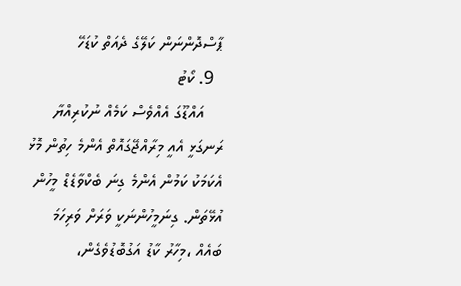ޕާސްދޮންނަން ކަލޭގެ ދެއަތް ކުޑަހޭ
  9. ކޯޓު
    އައްޑޫގަ އެއްވެސް ކަމެއް ނުކުރިއްޔާ ރަނގަޅީ އެއީ މިރާއްޖޭގައޮތް އެންމެ ހިތުން މޮޅު އެކަމަކު ކަމުން އެންމެ ގިނަ ބެކްވާޑެޑް މީހުން އުޅޭތަން. ގިނަމީހުންނަކީ ވަރަށް ވަރިހަމަ ބައެއް ،މިހާރު ކާޑު އަގުބޮޑުވެގެން،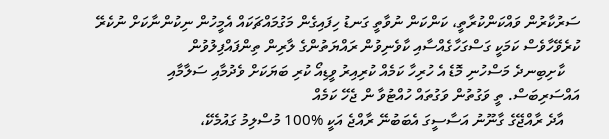ސަރުކާރުން ވައްކަންކުރާތީ، ކަންކަން ނުވާތީ ގަނޑު ހިފައިގެން މަގުމައްޗަކައް އެމީހުން ނިކުންނާކަށް ނުކެރޭ ކުރެވޭހާވެސް ކަމަކީ ގަސްގަހާގެއްސާއި ކާވެނިވުން ރައްޔަތުންގެ ލާރިން ތިންފައްފިލުވުން
    ކާށިބިނދެ މަސްހުނި މޮޑެ އެ ހުރިހާ ކަމެއް ކުރިއިރު ވީޑިއޯ ކުރި ބަޔަކަށް ވެދުމާއި ސަލާމާއި އައްސަރިބަސް. ތީ ވަގުތުން ވަގުތައް ހުއްޓުވާ ން ޖެހޭ ކަމެއް
    އާދެ ރާއްޖޭގެ ގާނޫނު އަސާސީގަ އެބަބުނޭ ރާއްޖެ އަކީ %100 މުސްލިމު ގައުމެކޭ،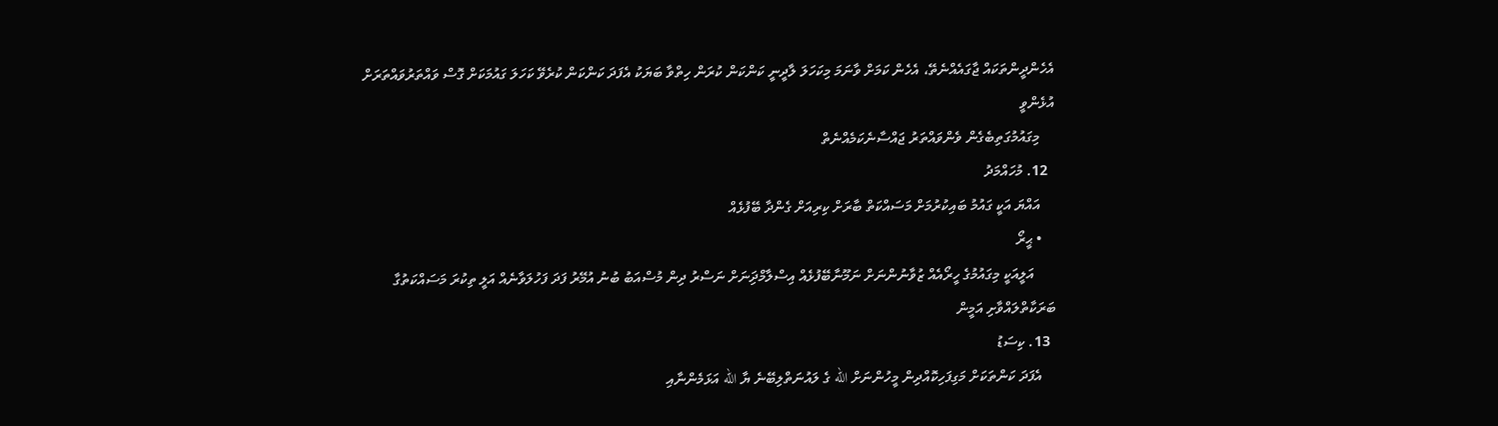އެހެންދީންތަކައް ޖާގައެއްނެތޭ، އެހެން ކަމަށް ވާނަމަ މިކަހަލަ ލާދީނީ ކަންކަން ކުރަން ހިތްވާ ބަޔަކު އެފަދަ ކަންކަން ކުރެވޭ ކަހަލަ ގައުމަކަށް ގޮސް ވައްތަރުވައްތަރަށް އުޅެންވީ
    މިގައުމުގަތިބެގެން ވެންވައްތަރު ޖައްސާނެކަމެއްނެތް
  12. މުހައްމަދު
    އައްޔަ އަކީ ގައުމު ބައިކުރުމަށް މަސައްކަތް ބާރަށް ކިރިއަށް ގެންދާ ބޭފުޅެއް
    • ޙީރޯ
      އަލީއަކީ މިގައުމުގެ ހީރޯއެއް ޒުވާނުންނަށް ނަމޫނާބޭފުޅެއް އިސްލާމްދަިނަށް ނަސްރު ދިން މުސްއަބު ބުނު އުމޭރު ފަދަ ފަހުލަވާނެއް އަލީ ތިކުރަ މަސައްކަތުގާ ބަރަކާތްލައްވާށި އަމީން
  13. ކިސަޑު
    އެފަދަ ކަންތަކަށް މަގިފަހިކޮއްދިން މީހުންނަށް الله ގެ ލައުނަތްލިބޭނެ ޔާ الله އަޅަމެންނާއި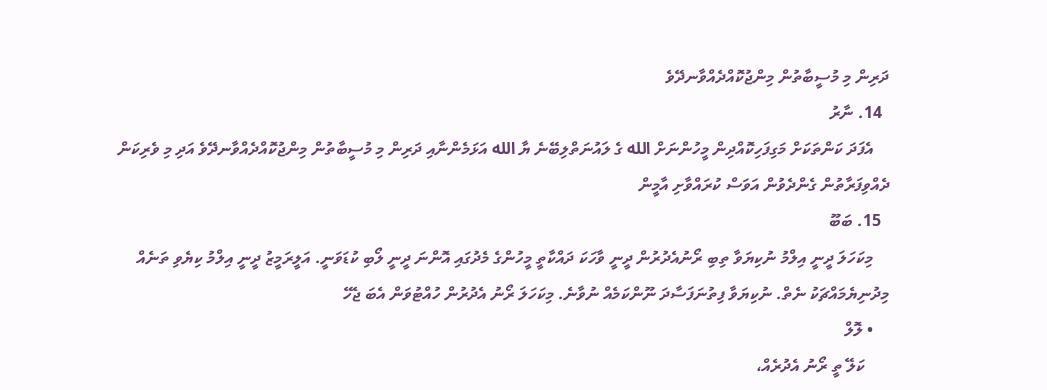ދަރިން މި މުސީބާތުން މިންޖުކޮއްދެއްވާނދޭވެ
  14. ނާރު
    އެފަދަ ކަންތަކަށް މަގިފަހިކޮއްދިން މީހުންނަށް الله ގެ ލައުނަތްލިބޭނެ ޔާ الله އަޅަމެންނާއި ދަރިން މި މުސީބާތުން މިންޖުކޮއްދެއްވާނދޭވެ އަދި މި ވެރިކަން ދެއްވިފަރާތުން ގެންދެވުން އަވަސް ކުރައްވާށި އާމީން
  15. ބަބޫ
    މިކަހަލަ ދީނީ އިލްމު ނުކިޔަވާ ތިބި ރޯނުއެދުރުން ދީނީ ވާހަކަ ދައްކާތީ މީހުންގެ މެދުގައި އޮންނަ ދީނީ ލޯބި ކުޑަވަނީ. އަލީރަމީޒު ދީނީ އިލްމު ކިޔެވި ތަނެއް މިދުނިޔެމައްޗަކު ނެތް. ނުކިޔަވާ ފިތުނަފަސާދަ ނޫންކަމެއް ނުވާނެ. މިކަހަލަ ރޯނު އެދުރުން ހުއްޓުވަން އެބަ ޖެހޭ
    • ލޮލް
      ކަލޭ ތީ ރޯނު އެދުރެއް،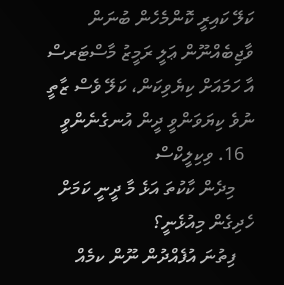ކަލޭ ކައިރީ ކޮންމެހެން ބުނަން ވާޖިބެއްނޫން ޢަލީ ރަމީޒު މާސްޓަރސް އާ ހަމައަށް ކިޔެވިކަން، ކަލޭ ވެސް ޒާތީ ނުވެ ކިޔަވަންވީ ދީން އުނގެނެންވީ
  16. ވިކިލީކްސް
    މިދެން ކާކުތަ އަޅެ މާ ދީނީ ކަމަށް ހެދިގެން މިއުޅެނީ؟
    ފިތުނަ އުފެއްދުން ނޫން ކމެއް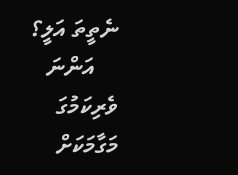ނެތީތަ އަލީ؟
    އަންނަ ވެރިކަމުގަ މަގާމަކަށް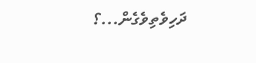ދަހިވެތިވެގެން...؟